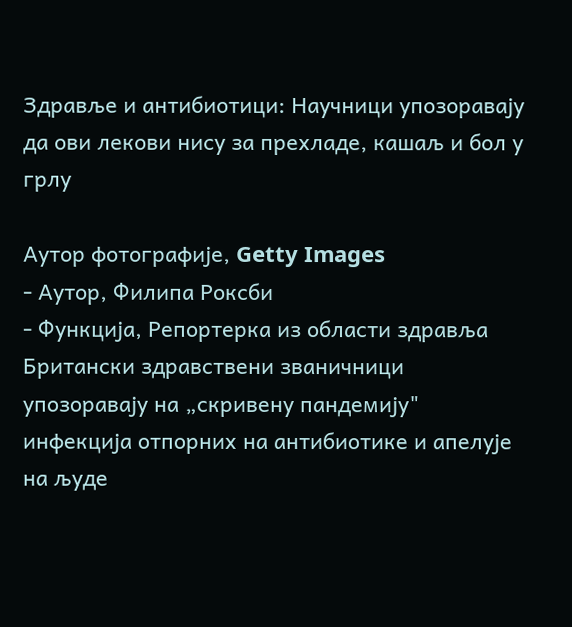Здравље и антибиотици: Научници упозоравају да ови лекови нису за прехладе, кашаљ и бол у грлу

Аутор фотографије, Getty Images
- Аутор, Филипа Роксби
- Функција, Репортерка из области здравља
Британски здравствени званичници упозоравају на „скривену пандемију" инфекција отпорних на антибиотике и апелује на људе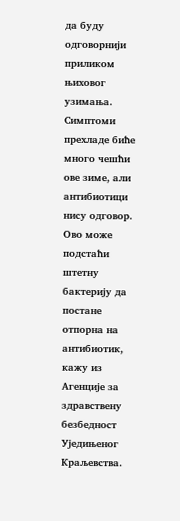да буду одговорнији приликом њиховог узимања.
Симптоми прехладе биће много чешћи ове зиме, али антибиотици нису одговор.
Ово може подстаћи штетну бактерију да постане отпорна на антибиотик, кажу из Агенције за здравствену безбедност Уједињеног Краљевства.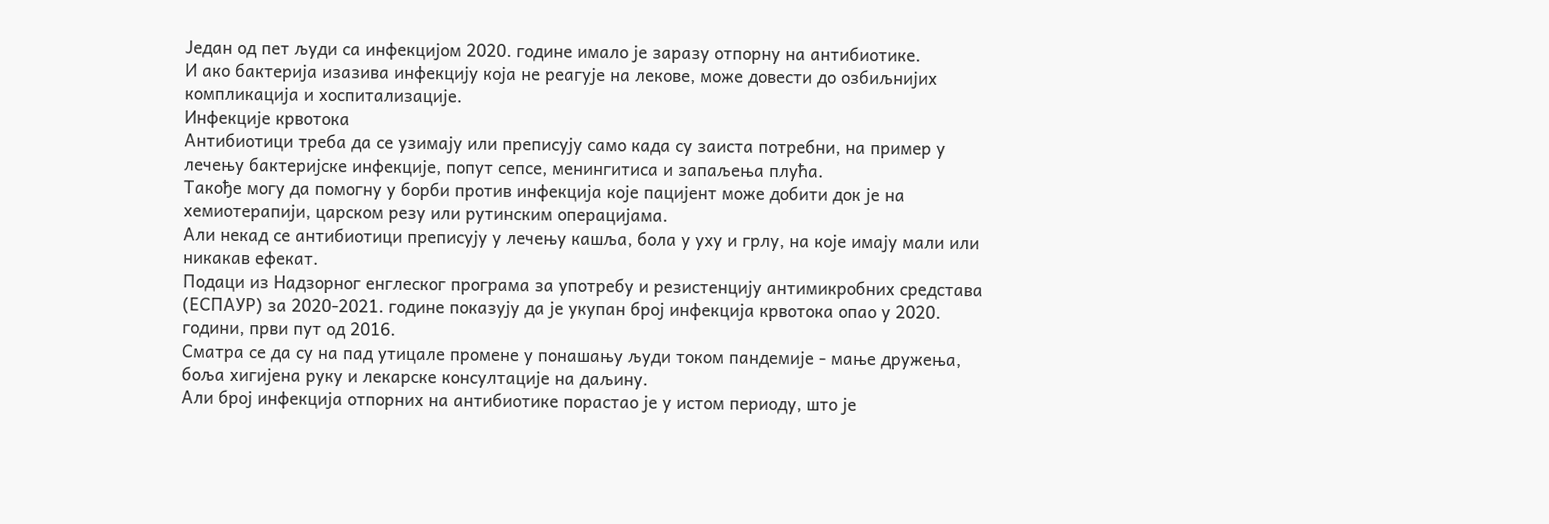Један од пет људи са инфекцијом 2020. године имало је заразу отпорну на антибиотике.
И ако бактерија изазива инфекцију која не реагује на лекове, може довести до озбиљнијих компликација и хоспитализације.
Инфекције крвотока
Антибиотици треба да се узимају или преписују само када су заиста потребни, на пример у лечењу бактеријске инфекције, попут сепсе, менингитиса и запаљења плућа.
Такође могу да помогну у борби против инфекција које пацијент може добити док је на хемиотерапији, царском резу или рутинским операцијама.
Али некад се антибиотици преписују у лечењу кашља, бола у уху и грлу, на које имају мали или никакав ефекат.
Подаци из Надзорног енглеског програма за употребу и резистенцију антимикробних средстава (ЕСПАУР) за 2020-2021. године показују да је укупан број инфекција крвотока опао у 2020. години, први пут од 2016.
Сматра се да су на пад утицале промене у понашању људи током пандемије - мање дружења, боља хигијена руку и лекарске консултације на даљину.
Али број инфекција отпорних на антибиотике порастао је у истом периоду, што је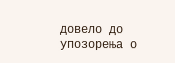довело до упозорења о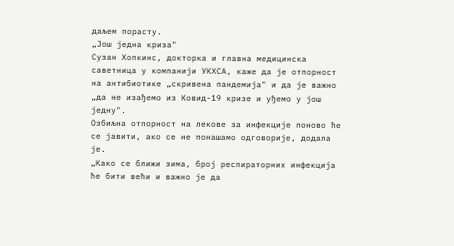даљем порасту.
„Још једна криза"
Сузан Хопкинс, докторка и главна медицинска саветница у компанији УКХСА, каже да је отпорност на антибиотике „скривена пандемија" и да је важно „да не изађемо из Ковид-19 кризе и уђемо у још једну".
Озбиљна отпорност на лекове за инфекције поново ће се јавити, ако се не понашамо одговорије, додала је.
„Како се ближи зима, број респираторних инфекција ће бити већи и важно је да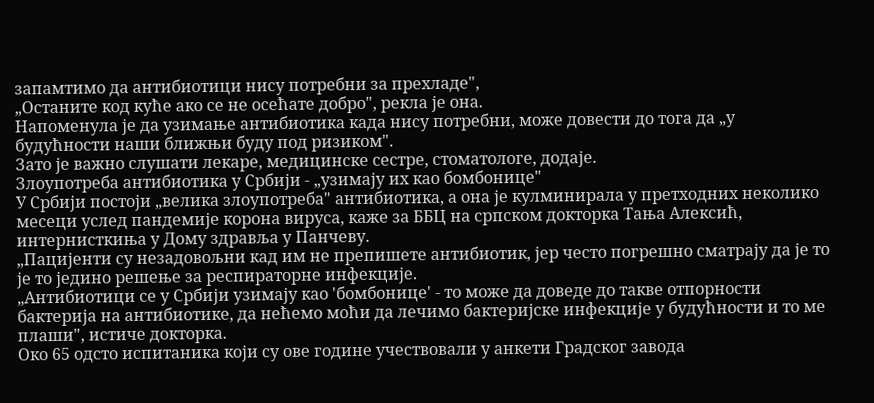запамтимо да антибиотици нису потребни за прехладе",
„Останите код куће ако се не осећате добро", рекла је она.
Напоменула је да узимање антибиотика када нису потребни, може довести до тога да „у будућности наши ближњи буду под ризиком".
Зато је важно слушати лекаре, медицинске сестре, стоматологе, додаје.
Злоупотреба антибиотика у Србији - „узимају их као бомбонице"
У Србији постоји „велика злоупотреба" антибиотика, а она је кулминирала у претходних неколико месеци услед пандемије корона вируса, каже за ББЦ на српском докторка Тања Алексић, интернисткиња у Дому здравља у Панчеву.
„Пацијенти су незадовољни кад им не препишете антибиотик, јер често погрешно сматрају да је то је то једино решење за респираторне инфекције.
„Антибиотици се у Србији узимају као 'бомбонице' - то може да доведе до такве отпорности бактерија на антибиотике, да нећемо моћи да лечимо бактеријске инфекције у будућности и то ме плаши", истиче докторка.
Око 65 одсто испитаника који су ове године учествовали у анкети Градског завода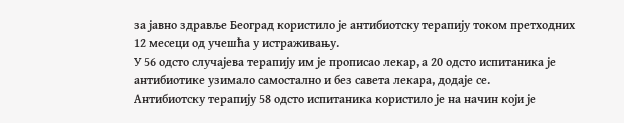за јавно здравље Београд користило је антибиотску терапију током претходних 12 месеци од учешћа у истраживању.
У 56 одсто случајева терапију им је прописао лекар, а 20 одсто испитаника је антибиотике узимало самостално и без савета лекара, додаје се.
Антибиотску терапију 58 одсто испитаника користило је на начин који је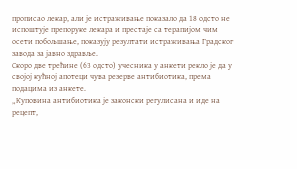прописао лекар, али је истраживање показало да 18 одсто не испоштује препоруке лекара и престаје са терапијом чим осети побољшање, показују резултати истраживања Градског завода за јавно здравље.
Скоро две трећине (63 одсто) учесника у анкети рекло је да у својој кућној апотеци чува резерве антибиотика, према подацима из анкете.
„Куповина антибиотика је законски регулисана и иде на рецепт,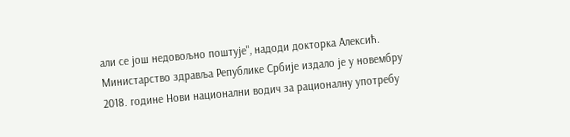али се још недовољно поштује", надоди докторка Алексић.
Министарство здравља Републике Србије издало је у новембру 2018. године Нови национални водич за рационалну употребу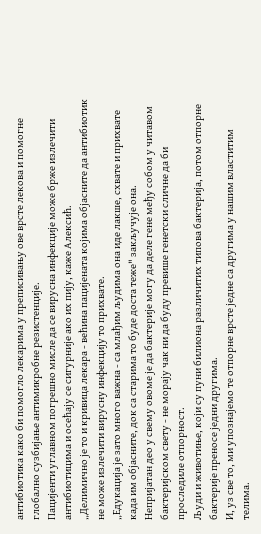антибиотика како би помогло лекарима у преписивању ове врсте лекова и помогне глобално сузбијање антимикробне резистенције.
Пацијенти углавном погрешно мисле да се вирусна инфекције може брже излечити антибиотицима и осећају се сигурније ако их пију, каже Алексић.
„Делимично је то и кривица лекара - већина пацијената којима објасните да антибиотик не може излечити вирусну инфекцију то прихвате.
„Едукација је зато много важна - са млађим људима она иде лакше, схвате и прихвате када им објасните, док са старима то буде доста теже" закључује она.
Непријатан део у свему овоме је да бактерије могу да деле гене међу собом у читавом бактеријском свету - не морају чак ни да буду превише генетски сличне да би проследиле отпорност.
Људи и животиње, који су пуни билиона различитих типова бактерија, потом отпорне бактерије преносе једни другима.
И, уз све то, ми упознајемо те отпорне врсте једне са другима у нашим властитим телима.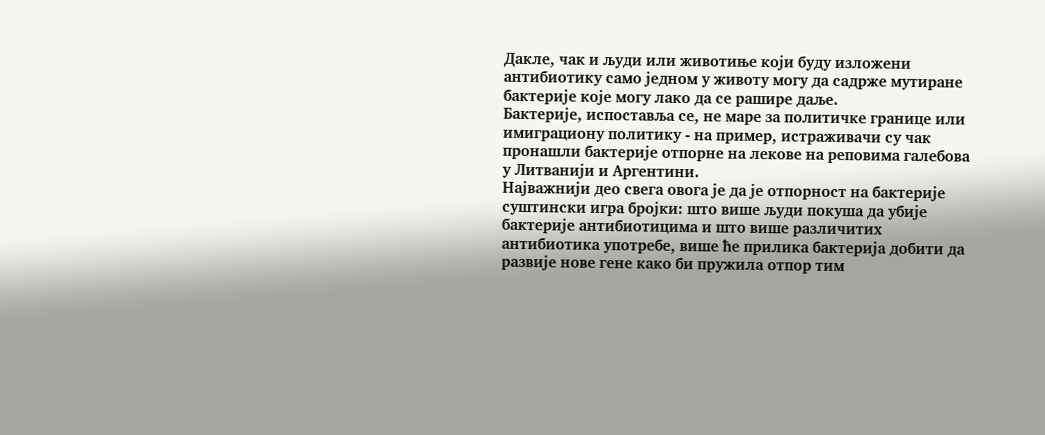Дакле, чак и људи или животиње који буду изложени антибиотику само једном у животу могу да садрже мутиране бактерије које могу лако да се рашире даље.
Бактерије, испоставља се, не маре за политичке границе или имиграциону политику - на пример, истраживачи су чак пронашли бактерије отпорне на лекове на реповима галебова у Литванији и Аргентини.
Најважнији део свега овога је да је отпорност на бактерије суштински игра бројки: што више људи покуша да убије бактерије антибиотицима и што више различитих антибиотика употребе, више ће прилика бактерија добити да развије нове гене како би пружила отпор тим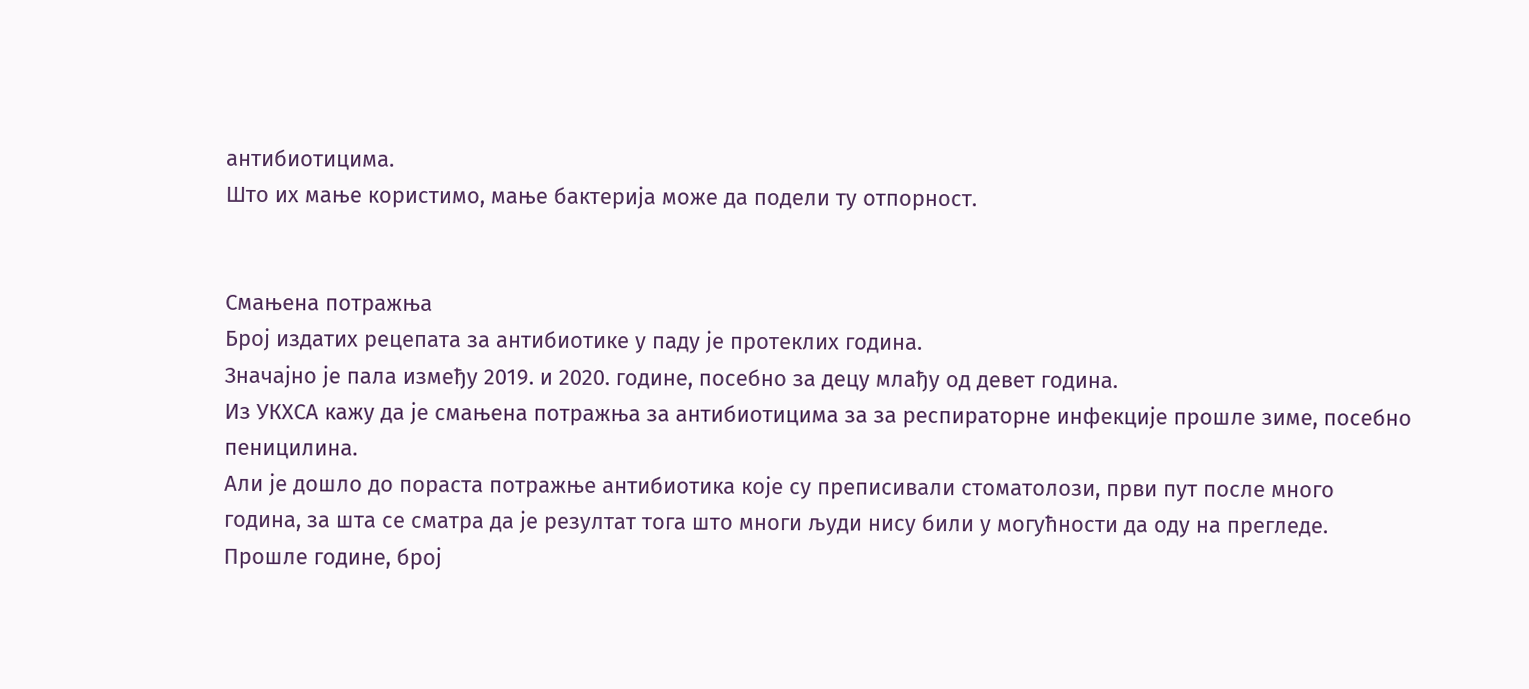антибиотицима.
Што их мање користимо, мање бактерија може да подели ту отпорност.


Смањена потражња
Број издатих рецепата за антибиотике у паду је протеклих година.
Значајно је пала између 2019. и 2020. године, посебно за децу млађу од девет година.
Из УКХСА кажу да је смањена потражња за антибиотицима за за респираторне инфекције прошле зиме, посебно пеницилина.
Али је дошло до пораста потражње антибиотика које су преписивали стоматолози, први пут после много година, за шта се сматра да је резултат тога што многи људи нису били у могућности да оду на прегледе.
Прошле године, број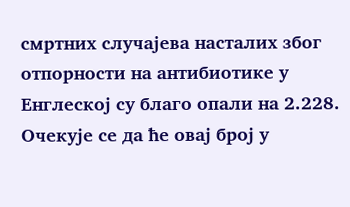смртних случајева насталих због отпорности на антибиотике у Енглеској су благо опали на 2.228.
Очекује се да ће овај број у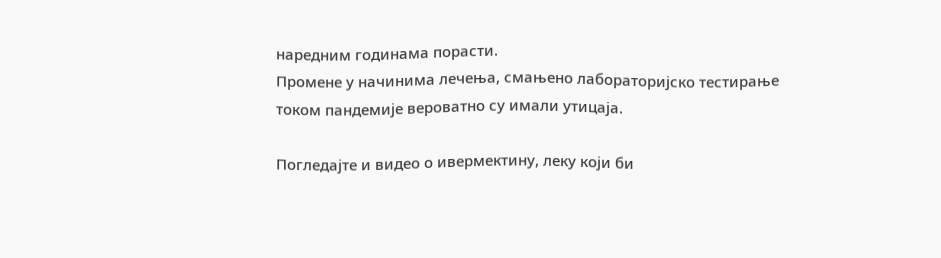наредним годинама порасти.
Промене у начинима лечења, смањено лабораторијско тестирање током пандемије вероватно су имали утицаја.

Погледајте и видео о ивермектину, леку који би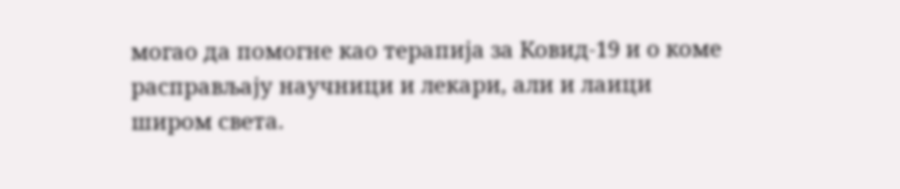могао да помогне као терапија за Ковид-19 и о коме расправљају научници и лекари, али и лаици широм света.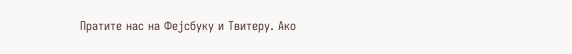Пратите нас на Фејсбуку и Твитеру. Ако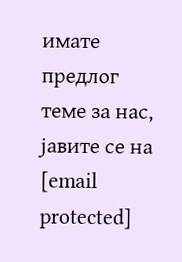имате предлог теме за нас, јавите се на [email protected]